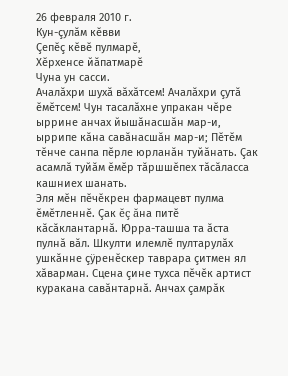26 февраля 2010 г.
Кун-çулăм кĕвви
Çепĕç кĕвĕ пулмарĕ,
Хĕрхенсе йăпатмарĕ
Чуна ун сасси.
Ачалăхри шухă вăхăтсем! Ачалăхри çутă ĕмĕтсем! Чун тасалăхне упракан чĕре ыррине анчах йышăнасшăн мар-и, ыррипе кăна савăнасшăн мар-и; Пĕтĕм тĕнче санпа пĕрле юрланăн туйăнать. Çак асамлă туйăм ĕмĕр тăршшĕпех тăсăласса кашниех шанать.
Эля мĕн пĕчĕкрен фармацевт пулма ĕмĕтленнĕ. Çак ĕç ăна питĕ кăсăклантарнă. Юрра-ташша та ăста пулнă вăл. Шкулти илемлĕ пултарулăх ушкăнне çÿренĕскер таврара çитмен ял хăварман. Сцена çине тухса пĕчĕк артист куракана савăнтарнă. Анчах çамрăк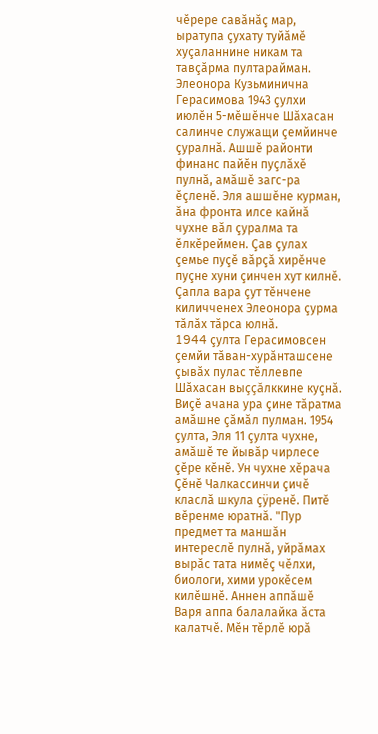чĕрере савăнăç мар, ыратупа çухату туйăмĕ хуçаланнине никам та тавçăрма пултарайман. Элеонора Кузьминична Герасимова 1943 çулхи июлĕн 5-мĕшĕнче Шăхасан салинче служащи çемйинче çуралнă. Ашшĕ районти финанс пайĕн пуçлăхĕ пулнă, амăшĕ загс-ра ĕçленĕ. Эля ашшĕне курман, ăна фронта илсе кайнă чухне вăл çуралма та ĕлкĕреймен. Çав çулах çемье пуçĕ вăрçă хирĕнче пуçне хуни çинчен хут килнĕ. Çапла вара çут тĕнчене киличченех Элеонора çурма тăлăх тăрса юлнă.
1944 çулта Герасимовсен çемйи тăван-хурăнташсене çывăх пулас тĕллевпе Шăхасан выççăлккине куçнă. Виçĕ ачана ура çине тăратма амăшне çăмăл пулман. 1954 çулта, Эля 11 çулта чухне, амăшĕ те йывăр чирлесе çĕре кĕнĕ. Ун чухне хĕрача Çĕнĕ Чалкассинчи çичĕ класлă шкула çÿренĕ. Питĕ вĕренме юратнă. "Пур предмет та маншăн интереслĕ пулнă, уйрăмах вырăс тата нимĕç чĕлхи, биологи, хими урокĕсем килĕшнĕ. Аннен аппăшĕ Варя аппа балалайка ăста калатчĕ. Мĕн тĕрлĕ юрă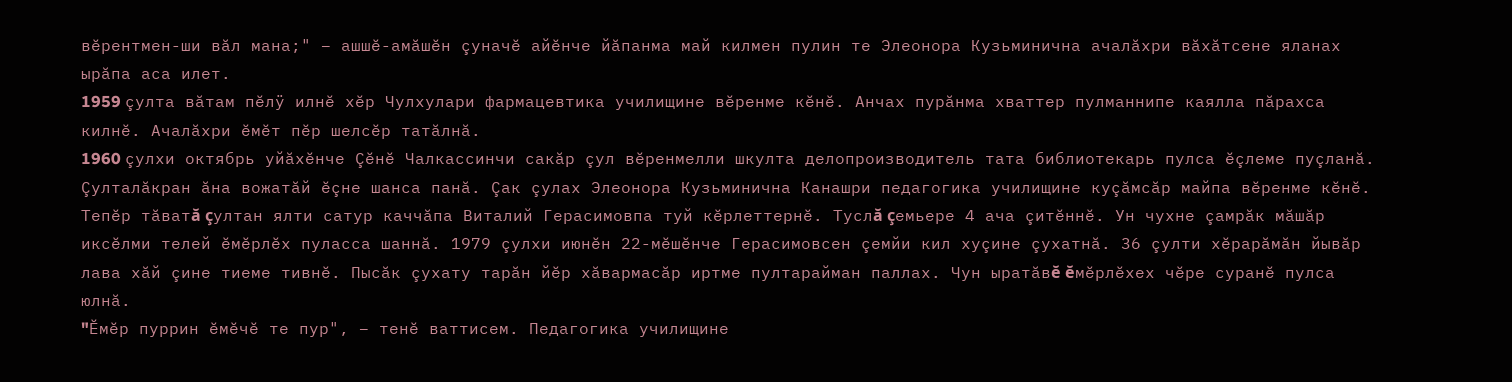вĕрентмен-ши вăл мана;" – ашшĕ-амăшĕн çуначĕ айĕнче йăпанма май килмен пулин те Элеонора Кузьминична ачалăхри вăхăтсене яланах ырăпа аса илет.
1959 çулта вăтам пĕлÿ илнĕ хĕр Чулхулари фармацевтика училищине вĕренме кĕнĕ. Анчах пурăнма хваттер пулманнипе каялла пăрахса килнĕ. Ачалăхри ĕмĕт пĕр шелсĕр татăлнă.
1960 çулхи октябрь уйăхĕнче Çĕнĕ Чалкассинчи сакăр çул вĕренмелли шкулта делопроизводитель тата библиотекарь пулса ĕçлеме пуçланă. Çулталăкран ăна вожатăй ĕçне шанса панă. Çак çулах Элеонора Кузьминична Канашри педагогика училищине куçăмсăр майпа вĕренме кĕнĕ.
Тепĕр тăватă çултан ялти сатур каччăпа Виталий Герасимовпа туй кĕрлеттернĕ. Туслă çемьере 4 ача çитĕннĕ. Ун чухне çамрăк мăшăр иксĕлми телей ĕмĕрлĕх пуласса шаннă. 1979 çулхи июнĕн 22-мĕшĕнче Герасимовсен çемйи кил хуçине çухатнă. 36 çулти хĕрарăмăн йывăр лава хăй çине тиеме тивнĕ. Пысăк çухату тарăн йĕр хăвармасăр иртме пултарайман паллах. Чун ыратăвĕ ĕмĕрлĕхех чĕре суранĕ пулса юлнă.
"Ĕмĕр пуррин ĕмĕчĕ те пур", – тенĕ ваттисем. Педагогика училищине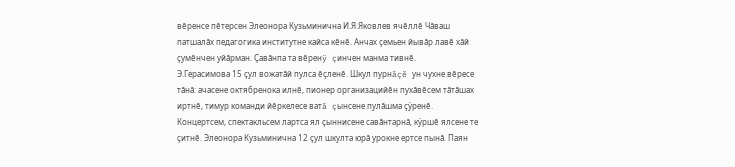вĕренсе пĕтерсен Элеонора Кузьминична И.Я.Яковлев ячĕллĕ Чăваш патшалăх педагогика институтне кайса кĕнĕ. Анчах çемьен йывăр лавĕ хăй çумĕнчен уйăрман. Çавăнпа та вĕренÿ çинчен манма тивнĕ.
Э.Герасимова 15 çул вожатăй пулса ĕçленĕ. Шкул пурнăçĕ ун чухне вĕресе тăнă: ачасене октябренока илнĕ, пионер организацийĕн пухăвĕсем тăтăшах иртнĕ, тимур команди йĕркелесе ватă çынсене пулăшма çÿренĕ. Концертсем, спектакльсем лартса ял çыннисене савăнтарнă, кÿршĕ ялсене те çитнĕ. Элеонора Кузьминична 12 çул шкулта юрă урокне ертсе пынă. Паян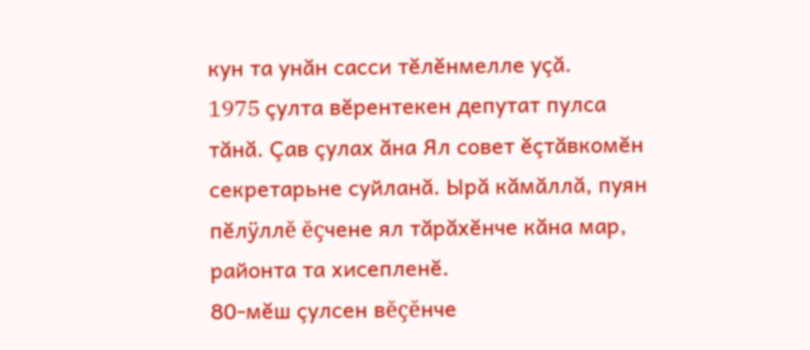кун та унăн сасси тĕлĕнмелле уçă.
1975 çулта вĕрентекен депутат пулса тăнă. Çав çулах ăна Ял совет ĕçтăвкомĕн секретарьне суйланă. Ырă кăмăллă, пуян пĕлÿллĕ ĕçчене ял тăрăхĕнче кăна мар, районта та хисепленĕ.
80-мĕш çулсен вĕçĕнче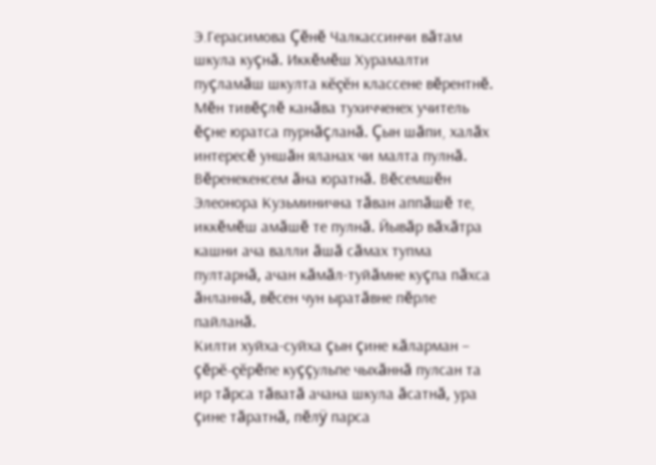Э.Герасимова Çĕнĕ Чалкассинчи вăтам шкула куçнă. Иккĕмĕш Хурамалти пуçламăш шкулта кĕçĕн классене вĕрентнĕ. Мĕн тивĕçлĕ канăва тухичченех учитель ĕçне юратса пурнăçланă. Çын шăпи, халăх интересĕ уншăн яланах чи малта пулнă. Вĕренекенсем ăна юратнă. Вĕсемшĕн Элеонора Кузьминична тăван аппăшĕ те, иккĕмĕш амăшĕ те пулнă. Йывăр вăхăтра кашни ача валли ăшă сăмах тупма пултарнă, ачан кăмăл-туйăмне куçпа пăхса ăнланнă, вĕсен чун ыратăвне пĕрле пайланă.
Килти хуйха-суйха çын çине кăларман – çĕрĕ-çĕрĕпе куççульпе чыхăннă пулсан та ир тăрса тăватă ачана шкула ăсатнă, ура çине тăратнă, пĕлÿ парса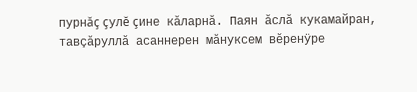пурнăç çулĕ çине кăларнă. Паян ăслă кукамайран, тавçăруллă асаннерен мăнуксем вĕренÿре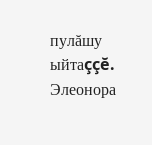пулăшу ыйтаççĕ. Элеонора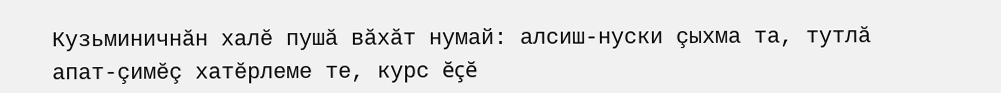Кузьминичнăн халĕ пушă вăхăт нумай: алсиш-нуски çыхма та, тутлă апат-çимĕç хатĕрлеме те, курс ĕçĕ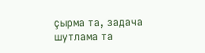çырма та, задача шутлама та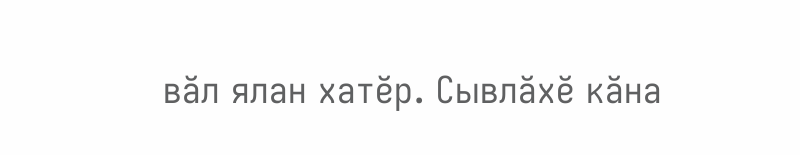вăл ялан хатĕр. Сывлăхĕ кăна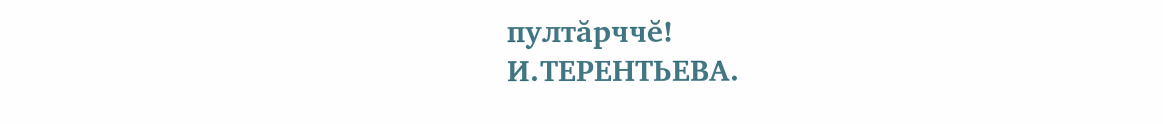пултăрччĕ!
И.ТЕРЕНТЬЕВА.